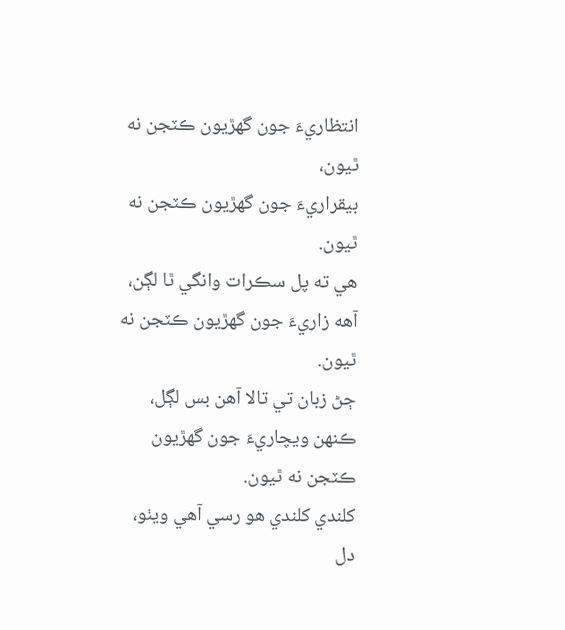انتظاريءَ جون گهڙيون ڪٽجن نه ٿيون،
بيقراريءَ جون گهڙيون ڪٽجن نه ٿيون.
هي ته پل سڪرات وانگي ٿا لڳن،
آهه زاريءَ جون گهڙيون ڪٽجن نه ٿيون.
ڄڻ زبان تي تالا آهن بس لڳل،
ڪنهن ويچاريءَ جون گهڙيون ڪٽجن نه ٿيون.
کلندي کلندي هو رسي آهي ويٺو،
دل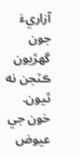آزاريءَ جون گهڙيون ڪٽجن نه ٿيون.
خون جي عيوض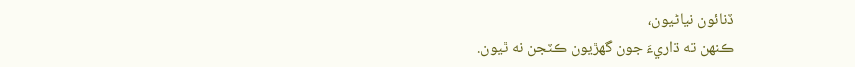ڏنائون نياڻيون،
ڪنهن ته ڌاريءَ جون گهڙيون ڪٽجن نه ٿيون.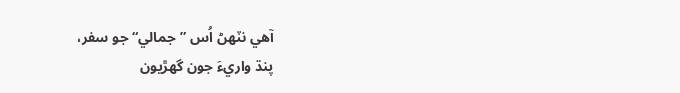آهي نٽهڻ اُس ”جمالي“ جو سفر،
پنڌ واريءَ جون گهڙيون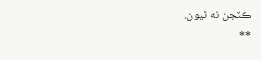ڪٽجن نه ٿيون.
**